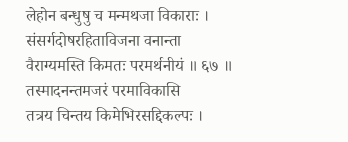लेहोन बन्धुषु च मन्मथजा विकाराः ।
संसर्गदोषरहिताविजना वनान्ता
वैराग्यमस्ति किमतः परमर्थनीयं ॥ ६७ ॥
तस्मादनन्तमजरं परमाविकासि
तत्रय चिन्तय किमेभिरसद्दिकल्पः ।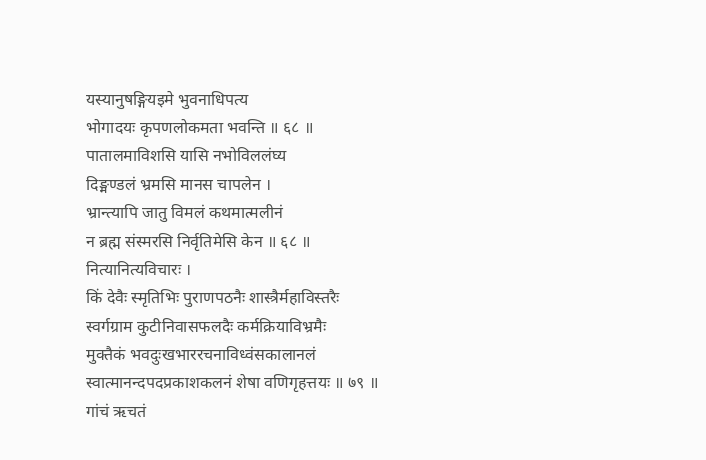यस्यानुषङ्गियइमे भुवनाधिपत्य
भोगादयः कृपणलोकमता भवन्ति ॥ ६८ ॥
पातालमाविशसि यासि नभोविललंघ्य
दिङ्मण्डलं भ्रमसि मानस चापलेन ।
भ्रान्त्यापि जातु विमलं कथमात्मलीनं
न ब्रह्म संस्मरसि निर्वृतिमेसि केन ॥ ६८ ॥
नित्यानित्यविचारः ।
किं देवैः स्मृतिभिः पुराणपठनैः शास्त्रैर्महाविस्तरैः
स्वर्गग्राम कुटीनिवासफलदैः कर्मक्रियाविभ्रमैः
मुक्तैकं भवदुःखभाररचनाविध्वंसकालानलं
स्वात्मानन्दपदप्रकाशकलनं शेषा वणिगृहत्तयः ॥ ७९ ॥
गांचं ऋचतं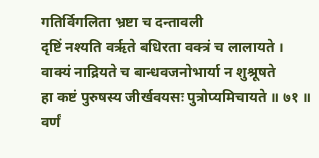गतिर्विगलिता भ्रष्टा च दन्तावली
दृष्टिं नश्यति वर्ऋते बधिरता वक्त्रं च लालायते ।
वाक्यं नाद्रियते च बान्धवजनोभार्या न शुश्रूषते
हा कष्टं पुरुषस्य जीर्खवयसः पुत्रोप्यमिचायते ॥ ७१ ॥
वर्णं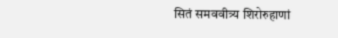सितं समववीत्र्य शिरोरुहाणां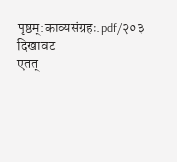पृष्ठम्:काव्यसंग्रहः.pdf/२०३
दिखावट
एतत्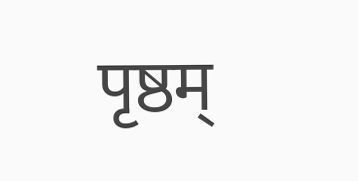पृष्ठम्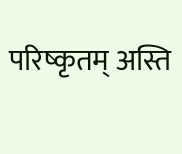परिष्कृतम् अस्ति